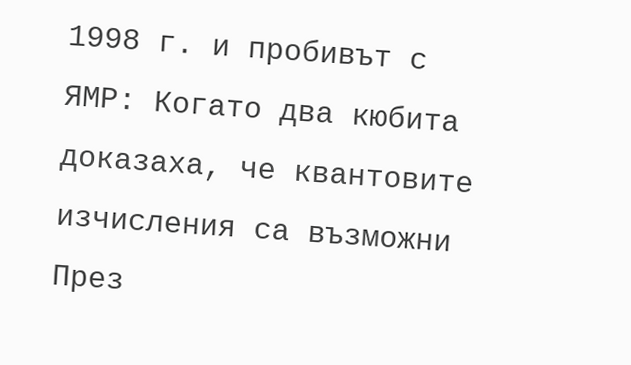1998 г. и пробивът с ЯМР: Когато два кюбита доказаха, че квантовите изчисления са възможни
През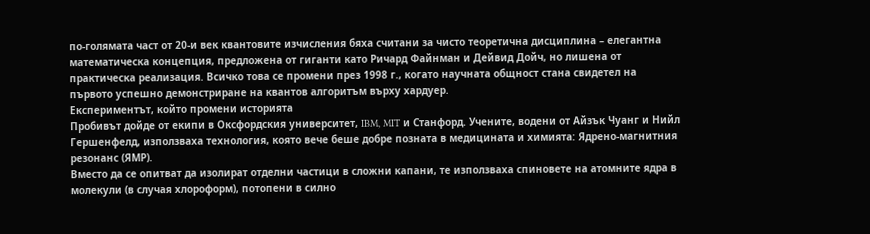по-голямата част от 20-и век квантовите изчисления бяха считани за чисто теоретична дисциплина – елегантна математическа концепция, предложена от гиганти като Ричард Файнман и Дейвид Дойч, но лишена от практическа реализация. Всичко това се промени през 1998 г., когато научната общност стана свидетел на първото успешно демонстриране на квантов алгоритъм върху хардуер.
Експериментът, който промени историята
Пробивът дойде от екипи в Оксфордския университет, IBM, MIT и Станфорд. Учените, водени от Айзък Чуанг и Нийл Гершенфелд, използваха технология, която вече беше добре позната в медицината и химията: Ядрено-магнитния резонанс (ЯМР).
Вместо да се опитват да изолират отделни частици в сложни капани, те използваха спиновете на атомните ядра в молекули (в случая хлороформ), потопени в силно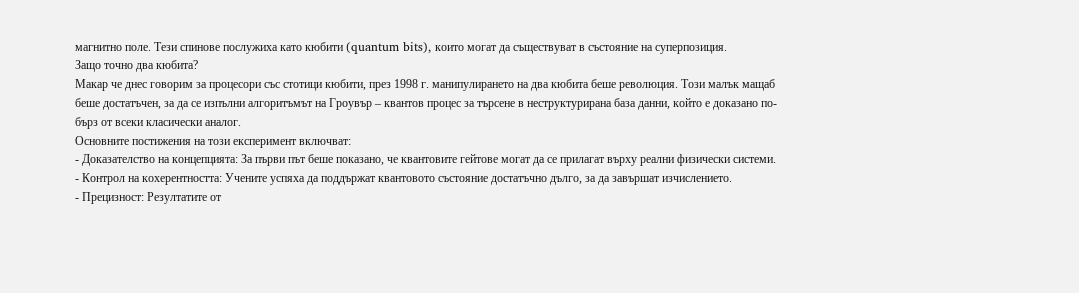магнитно поле. Тези спинове послужиха като кюбити (quantum bits), които могат да съществуват в състояние на суперпозиция.
Защо точно два кюбита?
Макар че днес говорим за процесори със стотици кюбити, през 1998 г. манипулирането на два кюбита беше революция. Този малък мащаб беше достатъчен, за да се изпълни алгоритъмът на Гроувър – квантов процес за търсене в неструктурирана база данни, който е доказано по-бърз от всеки класически аналог.
Основните постижения на този експеримент включват:
- Доказателство на концепцията: За първи път беше показано, че квантовите гейтове могат да се прилагат върху реални физически системи.
- Контрол на кохерентността: Учените успяха да поддържат квантовото състояние достатъчно дълго, за да завършат изчислението.
- Прецизност: Резултатите от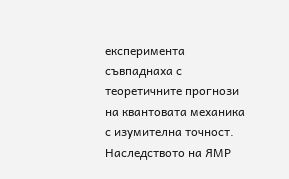експеримента съвпаднаха с теоретичните прогнози на квантовата механика с изумителна точност.
Наследството на ЯМР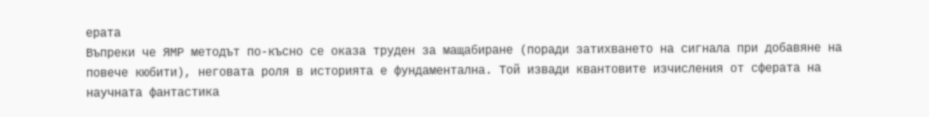ерата
Въпреки че ЯМР методът по-късно се оказа труден за мащабиране (поради затихването на сигнала при добавяне на повече кюбити), неговата роля в историята е фундаментална. Той извади квантовите изчисления от сферата на научната фантастика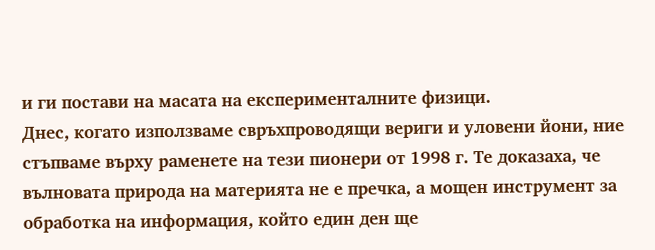и ги постави на масата на експерименталните физици.
Днес, когато използваме свръхпроводящи вериги и уловени йони, ние стъпваме върху раменете на тези пионери от 1998 г. Те доказаха, че вълновата природа на материята не е пречка, а мощен инструмент за обработка на информация, който един ден ще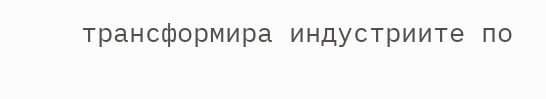трансформира индустриите по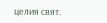целия свят.